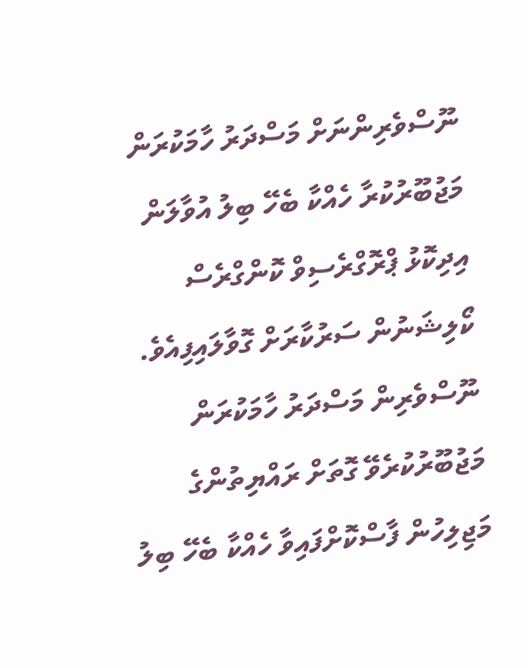ނޫސްވެރިންނަށް މަސްދަރު ހާމަކުރަން މަޖުބޫރުކުރާ ހެއްކާ ބެހޭ ބިލު އުވާލަން އިދިކޮޅު ޕްރޮގްރެސިވް ކޮންގްރެސް ކޯލިޝަނުން ސަރުކާރަށް ގޮވާލައިފިއެވެ.
ނޫސްވެރިން މަސްދަރު ހާމަކުރަން މަޖުބޫރުކުރެވޭ ގޮތަށް ރައްޔިތުންގެ މަޖިލިހުން ފާސްކޮށްފައިވާ ހެއްކާ ބެހޭ ބިލު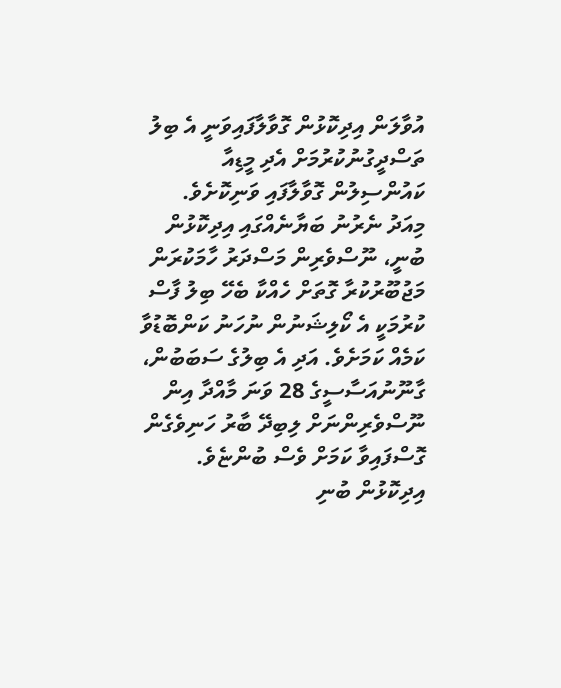އުވާލަން އިދިކޮޅުން ގޮވާލާފައިވަނީ އެ ބިލު ތަސްދީގުނުކުރުމަށް އެދި މީޑިއާ ކައުންސިލުން ގޮވާލާފައި ވަނިކޮށެވެ.
މިއަދު ނެރުނު ބަޔާނެއްގައި އިދިކޮޅުން ބުނީ، ނޫސްވެރިން މަސްދަރު ހާމަކުރަން މަޖުބޫރުކުރާ ގޮތަށް ހެއްކާ ބެހޭ ބިލު ފާސް ކުރުމަކީ އެ ކޯލިޝަނުން ނުހަނު ކަންބޮޑުވާ ކަމެއް ކަމަށެވެ. އަދި އެ ބިލުގެ ސަބަބުން، ގާނޫނުއަސާސީގެ 28 ވަނަ މާއްދާ އިން ނޫސްވެރިންނަށް ލިބިދޭ ބާރު ހަނިވެގެން ގޮސްފައިވާ ކަމަށް ވެސް ބުންޏެވެ.
އިދިކޮޅުން ބުނި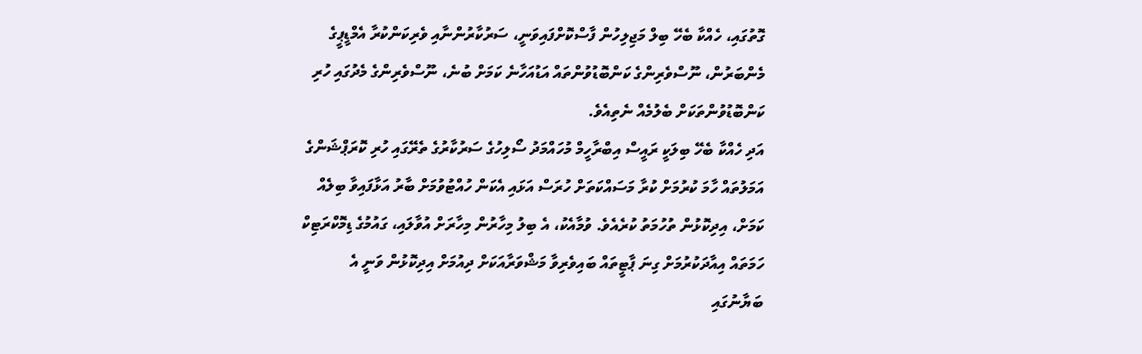ގޮތުގައި، ހެއްކާ ބެހޭ ބިލް މަޖިލިހުން ފާސްކޮށްފައިވަނީ، ސަރުކާރުންނާއި ވެރިކަންކުރާ އެމްޑީޕީގެ މެންބަރުން، ނޫސްވެރިންގެ ކަންބޮޑުވުންތައް އަޑުއަހާނެ ކަމަށް ބުނެ، ނޫސްވެރިންގެ މެދުގައި ހުރި ކަންބޮޑުވުންތަކަށް ބެލުމެއް ނެތިއެވެ.
އަދި ހެއްކާ ބެހޭ ބިލަކީ ރައީސް އިބްރާހީމް މުހައްމަދު ސޯލިހުގެ ސަރުކާރުގެ ތެރޭގައި ހުރި ކޮރަޕްޝަންގެ އަމަލުތައް ހާމަ ކުރުމަށް ކުރާ މަސައްކަތަށް ހުރަސް އަޅައި އެކަން ހުއްޓުވުމަށް ބާރު އަޅާފައިވާ ބިލެއް ކަމަށް، އިދިކޮޅުން ތުހުމަތު ކުރެއެވެ. ވުމާއެކު، އެ ބިލު މިހާރުން މިހާރަށް އުވާލައި، ގައުމުގެ ޑިމޮކްރަޓިކް ހަމަތައް އިއާދަކުރުމަށް ގިނަ ޕާޓީތައް ބައިވެރިވާ މަޝްވަރާއަކަށް ދިއުމަށް އިދިކޮޅުން ވަނީ އެ ބަޔާނުގައި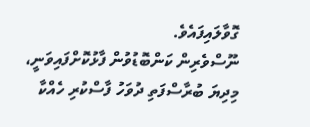ގޮވާލައިފައެވެ.
ނޫސްވެރިން ކަންބޮޑުވުން ފާޅުކޮށްފައިވަނީ، މިދިޔަ ބުރާސްފަތި ދުވަހު ފާސްކުރި ހެއްކާ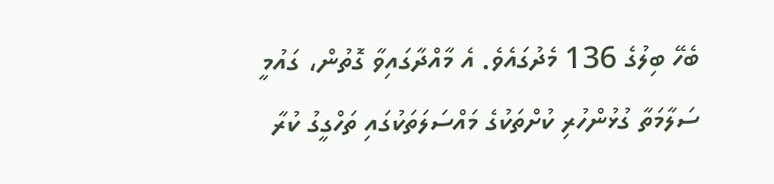ބެހޭ ބިލުގެ 136 މެދުގައެވެ. އެ މާއްދާގައިވާ ގޮތުން، ގައުމީ ސަލާމަތާ ގުޅުންހުރި ކުށްތަކުގެ މައްސަލަތަކުގައި ތަހްގީގު ކުރާ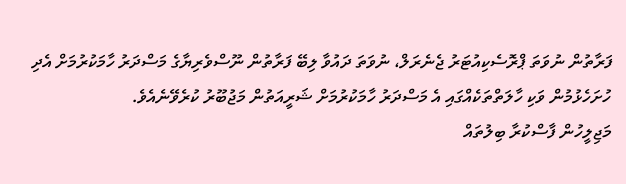ފަރާތުން ނުވަތަ ޕްރޮސެކިއުޓަރު ޖެނެރަލް، ނުވަތަ ދައުވާ ލިބޭ ފަރާތުން ނޫސްވެރިޔާގެ މަސްދަރު ހާމަކުރުމަށް އެދި ހުށަހެޅުމުން ވަކި ހާލަތްތަކެއްގައި އެ މަސްދަރު ހާމަކުރުމަށް ޝަރީއަތުން މަޖުބޫރު ކުރެވޭނެއެވެ.
މަޖިލީހުން ފާސްކުރާ ބިލުތައް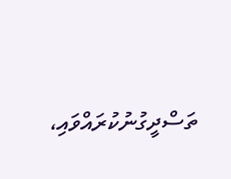ތަސްދީގުނުކުރައްވައި،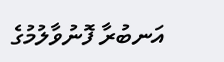އަނބުރާ ފޮނުވާލުމުގެ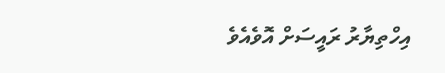އިހްތިޔާރު ރައީސަށް އޮވެއެވެ